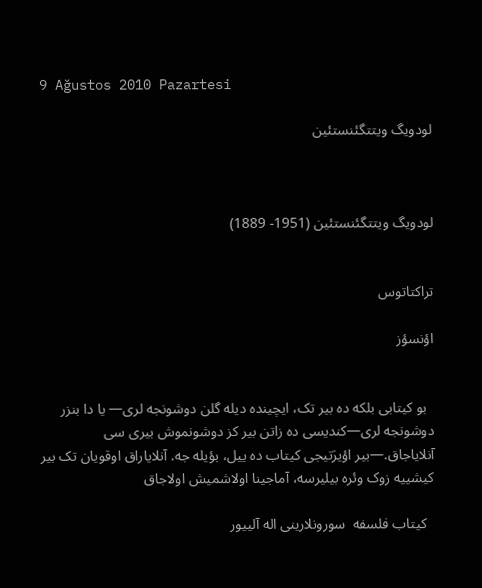9 Ağustos 2010 Pazartesi

لودویگ ویتتگئنستئین



لودویگ ویتتگئنستئین (1951- 1889)


تراکتاتوس

اؤنسؤز


  بو کیتابی بلکه ده بیر تک، ایچینده دیله گلن دوشونجه لری— یا دا بنزر دوشونجه لری—کندیسی ده زاتن بیر کز دوشونموش بیری سی آنلایاجاق.—بیر اؤیرَتیجی کیتاب ده ییل، بؤیله جه. آنلایاراق اوقویان تک بیر کیشییه زوک وئره بیلیرسه، آماجینا اولاشمیش اولاجاق

  کیتاب فلسفه  سورونلارینی اله آلییور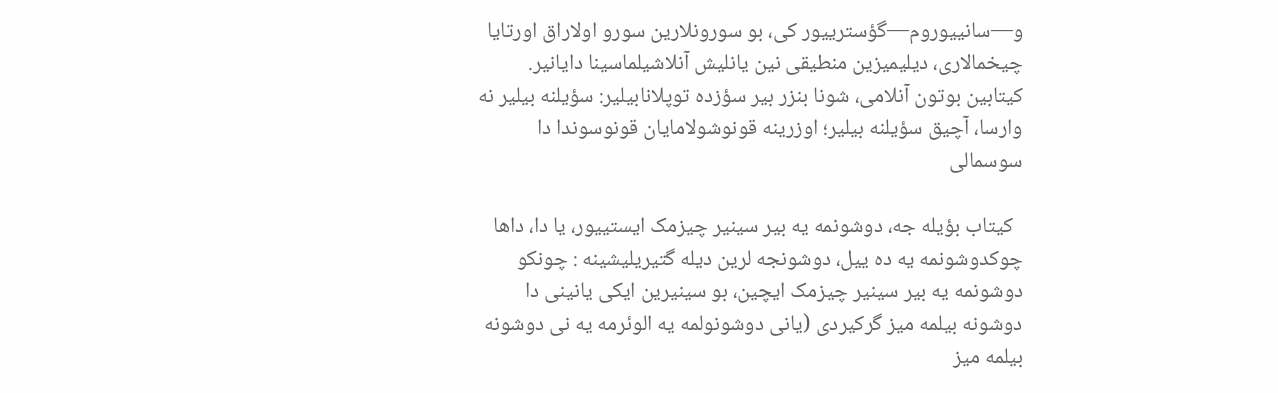و—سانییوروم—گؤسترییور کی، بو سورونلارین سورو اولاراق اورتایا چیخمالاری، دیلیمیزین منطیقی نین یانلیش آنلاشیلماسینا دایانیر. کیتابین بوتون آنلامی، شونا بنزر بیر سؤزده توپلانابیلیر: سؤیلنه بیلیر نه وارسا، آچیق سؤیلنه بیلیر؛ اوزرینه قونوشولامایان قونوسوندا دا سوسمالی

  کیتاب بؤیله جه، دوشونمه یه بیر سینیر چیزمک ایستییور، یا دا، داها چوکدوشونمه یه ده ییل، دوشونجه لرین دیله گتیریلیشینه : چونکو دوشونمه یه بیر سینیر چیزمک ایچین، بو سینیرین ایکی یانینی دا دوشونه بیلمه میز گرکیردی (یانی دوشونولمه یه الوئرمه یه نی دوشونه بیلمه میز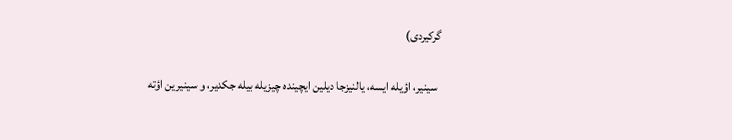گرکیردی)

  سینیر، اؤیله ایسه، یالنیزجا دیلین ایچینده چیزیله بیله جکدیر، و سینیرین اؤته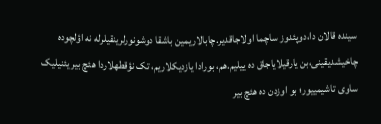سینده قالان دا،دوپئدوز ساچما اولاجاقدیر.چابالاریمین باشقا دوشونورلرینقیلرله نه اؤلچوده چاخیشدیقینی،بن یارقیلایاجاق ده ییلیم.هم، بورادا یازدیکلاریم، تک نؤقطهلاردا هئچ بیر یئنیلیک ساوی تاشیمییور؛ بو اوزدن ده هئچ بیر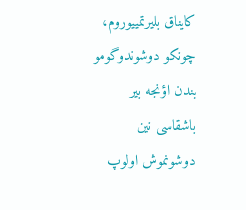کایناق بلیرتمییوروم، چونکو دوشوندوگومو بندن اؤنجه بیر باشقاسی نین دوشونموش اولوپ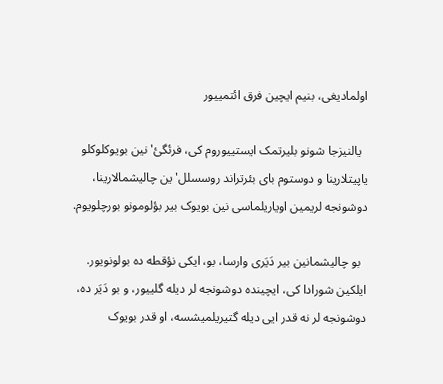اولمادیغی، بنیم ایچین فرق ائتمییور

  یالنیزجا شونو بلیرتمک ایستییوروم کی، فرئگئ'نین بویوکلوکلو یاپیتلارینا و دوستوم بای بئرتراند روسسلل'ین چالیشمالارینا، دوشونجه لریمین اویاریلماسی نین بویوک بیر بؤلومونو بورچلویوم.

  بو چالیشمانین بیر دَیَری وارسا، بو، ایکی نؤقطه ده بولونویور. ایلکین شورادا کی، ایچینده دوشونجه لر دیله گلییور، و بو دَیَر ده، دوشونجه لر نه قدر ایی دیله گتیریلمیشسه، او قدر بویوک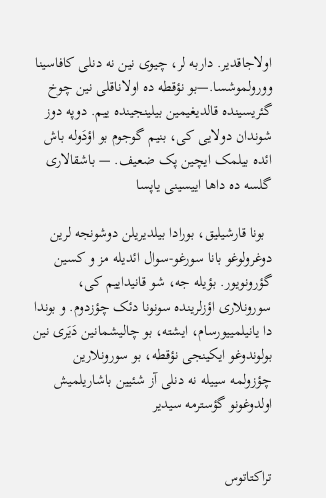اولاجاقدیر. داربه لر، چیوی نین نه دنلی کافاسینا وورولموشسا.—بو نؤقطه ده اولاناقلی نین چوخ گئریسینده قالدیغیمین بیلینجینده ییم. دوپه دوز شوندان دولایی کی، بنیم گوجوم بو اؤدَوله باش ائده بیلمک ایچین پک ضعیف. — باشقالاری گلسه ده داها اییسینی یاپسا

  بونا قارشیلیق، بورادا بیلدیریلن دوشونجه لرین دوغرولوغو بانا سورغو-سوال ائدیله مز و کسین گؤرونویور. بؤیله جه، شو قانیداییم کی، سورونلاری اؤزلرینده سونونا دئک چؤزدوم. و بوندا دا یانیلمییورسام، ایشته، بو چالیشمانین دَیَری نین بولوندوغو ایکینجی نؤقطه، بو سورونلارین چؤزولمه سییله نه دنلی آز شئیین باشاریلمیش اولدوغونو گؤسترمه سیدیر


تراکتاتوس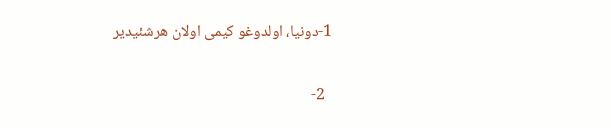1-دونیا، اولدوغو کیمی اولان هرشئیدیر

  2-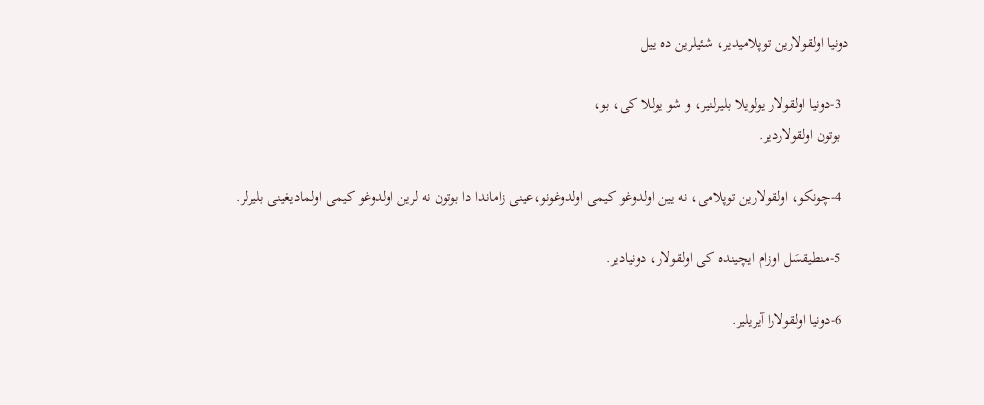دونیا اولقولارین توپلامیدیر، شئیلرین ده ییل

  3-دونیا اولقولار یولویلا بلیرلنیر، و شو یوللا کی، بو،
  بوتون اولقولاردیر.

  4-چونکو، اولقولارین توپلامی، نه یین اولدوغو کیمی اولدوغونو،عینی زاماندا دا بوتون نه لرین اولدوغو کیمی اولمادیغینی بلیرلر.

  5-منطیقسَل اوزام ایچینده کی اولقولار، دونیادیر.

  6-دونیا اولقولارا آیریلیر.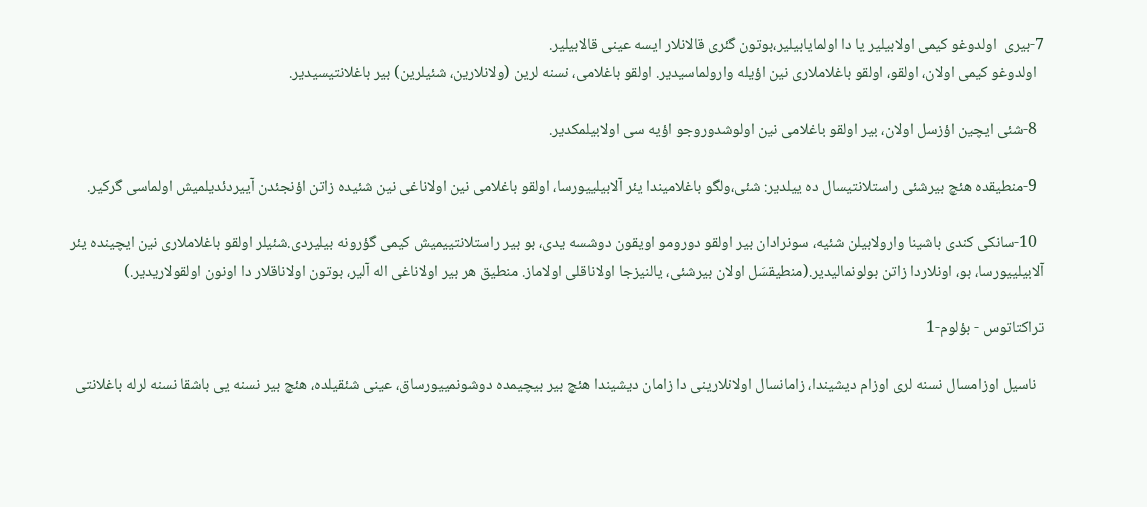7-بیری  اولدوغو کیمی اولابیلیر یا دا اولمایابیلیر،بوتون گئری قالانلار ایسه عینی قالابیلیر.
  اولدوغو کیمی اولان، اولقو، اولقو باغلاملاری نین اؤیله وارولماسیدیر. اولقو باغلامی، نسنه لرین (ولانلارین، شئیلرین) بیر باغلانتیسیدیر.

  8-شئی ایچین اؤزسل اولان، بیر اولقو باغلامی نین اولوشدوروجو اؤیه سی اولابیلمکدیر.

  9-منطیقده هئچ بیرشئی راستلانتیسال ده ییلدیر: شئی،ولگو باغلامیندا یئر آلابیلییورسا، اولقو باغلامی نین اولاناغی نین شئیده زاتن اؤنجئدن آییردئدیلمیش اولماسی گرکیر.

  10-سانکی کندی باشینا وارولابیلن شئیه، سونرادان بیر اولقو دورومو اویقون دوشسه یدی، بو بیر راستلانتییمیش کیمی گؤرونه بیلیردی.شئیلر اولقو باغلاملاری نین ایچینده یئر آلابیلییورسا، بو، اونلاردا زاتن بولونمالیدیر.(منطیقسَل اولان بیرشئی، یالنیزجا اولاناقلی اولاماز. منطیق هر بیر اولاناغی اله آلیر، بوتون اولاناقلار دا اونون اولقولاریدیر.)

تراکتاتوس - بؤلوم-1

  ناسیل اوزامسال نسنه لری اوزام دیشیندا، زامانسال اولانلارینی دا زامان دیشیندا هئچ بیر بیچیمده دوشونمییورساق، عینی شئقیلده، هئچ بیر نسنه یی باشقا نسنه لرله باغلانتی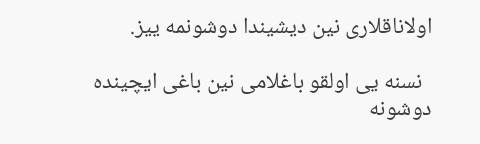اولاناقلاری نین دیشیندا دوشونمه ییز.

  نسنه یی اولقو باغلامی نین باغی ایچینده دوشونه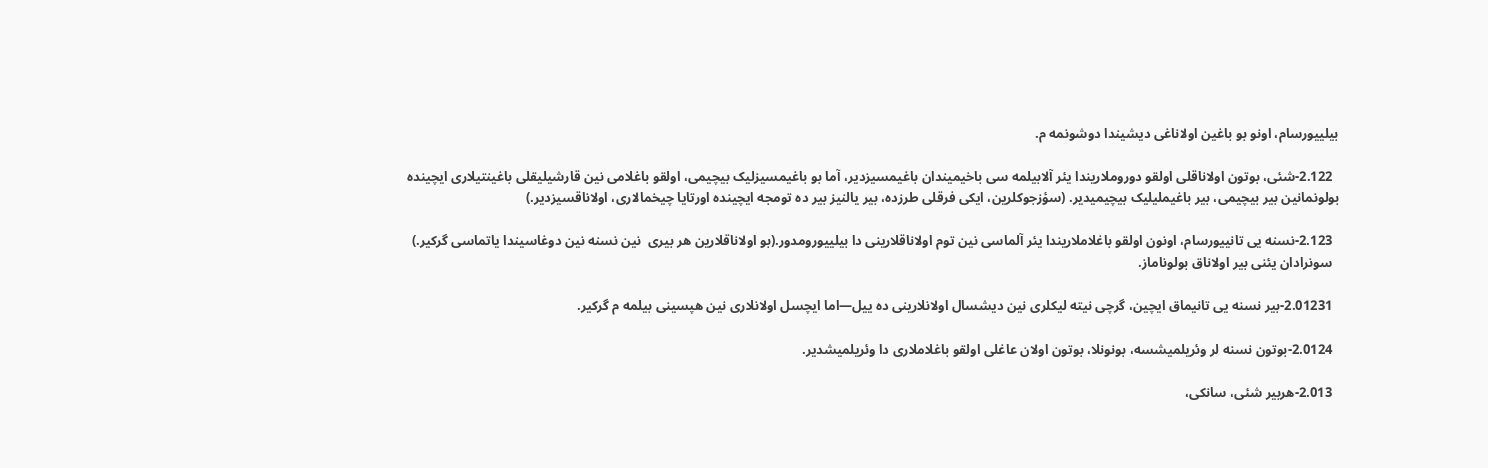بیلییورسام، اونو بو باغین اولاناغی دیشیندا دوشونمه م.

  2.122-شئی، بوتون اولاناقلی اولقو دوروملاریندا یئر آلابیلمه سی باخیمیندان باغیمسیزدیر، آما بو باغیمسیزلیک بیچیمی، اولقو باغلامی نین قارشیلیقلی باغینتیلاری ایچینده بولونمانین بیر بیچیمی، بیر باغیملیلیک بیچیمیدیر. (سؤزجوکلرین، ایکی فرقلی طرزده، بیر یالنیز بیر ده تومجه ایچینده اورتایا چیخمالاری، اولاناقسیزدیر.)

  2.123-نسنه یی تانییورسام، اونون اولقو باغلاملاریندا یئر آلماسی نین توم اولاناقلارینی دا بیلییورومدور.(بو اولاناقلارین هر بیری  نین نسنه نین دوغاسیندا یاتماسی گرکیر.)
  سونرادان یئنی بیر اولاناق بولوناماز.

  2.01231-بیر نسنه یی تانیماق ایچین، گرچی نیته لیکلری نین دیشسال اولانلارینی ده ییل—اما ایچسل اولانلاری نین هپسینی بیلمه م گرکیر.

  2.0124-بوتون نسنه لر وئریلمیشسه، بونونلا، بوتون اولان عاغلی اولقو باغلاملاری دا وئریلمیشدیر.

  2.013-هربیر شئی، سانکی،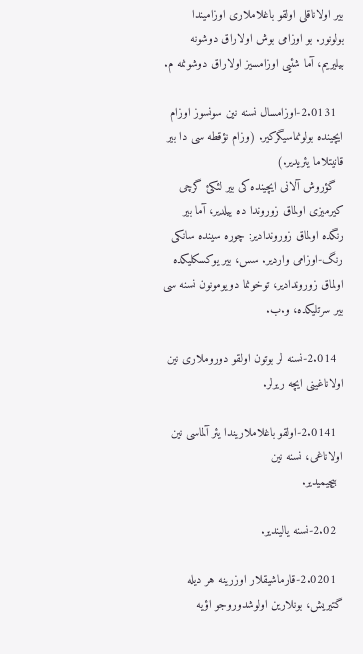بیر اولاناقلی اولقو باغلاملاری اوزامیندا بولونور. بو اوزامی بوش اولاراق دوشونه بیلیریم، آما شئیی اوزامسیز اولاراق دوشونمه م.

  2.0131-اوزامسال نسنه نین سونسوز اوزام ایچینده بولونماسیگرکیر. (وزام نؤقطه سی دا بیر قانیتلاما یئریدیر.)
  گؤروش آلانی ایچینده کی بیر لئکئ گرچی کیرمیزی اولماق زوروندا ده ییلدیر، آما بیر رنگده اولماق زوروندادیر: چوره سینده سانکی رنگ-اوزامی واردیر. سس، بیر یوکسکلیکده اولماق زوروندادیر، توخونما دویومونون نسنه سی بیر سرتلیکده، و.ب.

  2.014-نسنه لر بوتون اولقو دوروملاری نین اولاناغینی ایچه ریرلر.

  2.0141-اولقو باغلاملاریندا یئر آلماسی نین اولاناغی، نسنه نین
  بیچیمیدیر.

  2.02-نسنه یالیندیر.

  2.0201-قارماشیقلار اوزرینه هر دیله گتیریش، بونلارین اولوشدوروجو اؤیه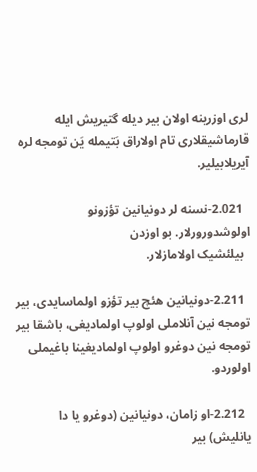لری اوزرینه اولان بیر دیله گتیریش ایله قارماشیقلاری تام اولاراق بَتیمله یَن تومجه لره آیریلابیلیر.

  2.021-نسنه لر دونیانین تؤزونو اولوشدورورلار. بو اوزدن
  بیلئشیک اولامازلار.

  2.211-دونیانین هئچ بیر تؤزو اولماسایدی، بیر تومجه نین آنلاملی اولوپ اولمادیغی، باشقا بیر تومجه نین دوغرو اولوپ اولمادیغینا باغیملی اولوردو.

  2.212-او زامان، دونیانین (دوغرو یا دا یانلیش) بیر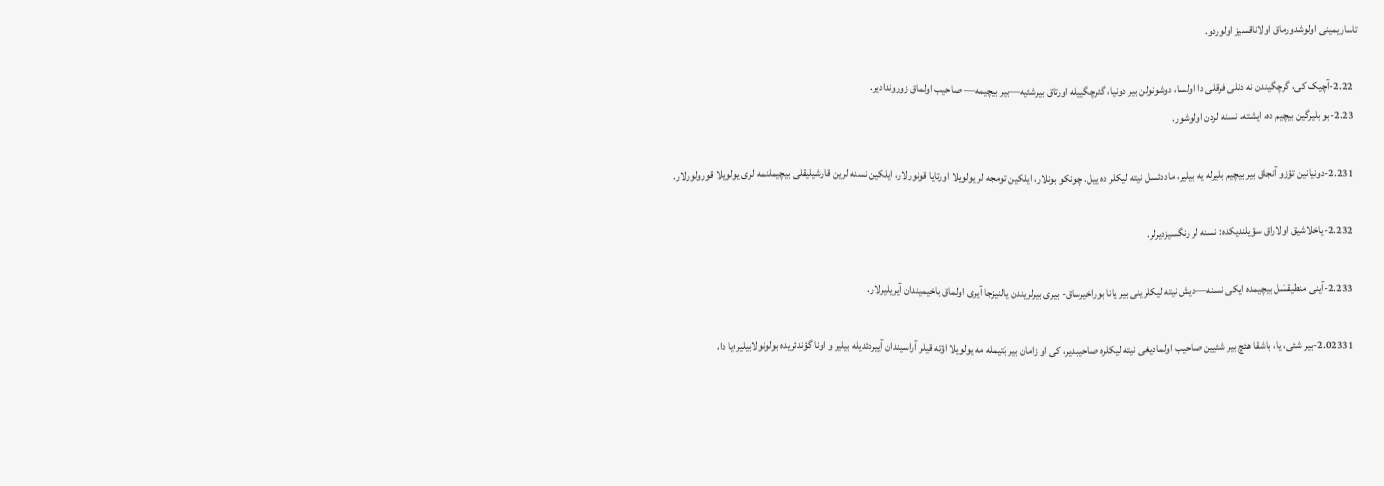تاساریمینی اولوشدورماق اولاناقسیز اولوردو.

  2.22-آچیک کی، گرچگیندن نه دنلی فرقلی دا اولسا، دوشونولن بیر دونیا، گئرچگییله اورتاق بیرشئیه—بیر بیچیمه— صاحیب اولماق زوروندادیر.
  2.23-بو بلیرگین بیچیم ده، ایشته، نسنه لردن اولوشور.

  2.231-دونیانین تؤزو آنجاق بیر بیچیم بلیرله یه بیلیر، ماددئسل نیته لیکلر ده ییل. چونکو بونلار، ایلکین تومجه لر یولویلا اورتایا قونورلار، ایلکین نسنه لرین قارشیلیقلی بیچیملنمه لری یولویلا قورولورلار.

  2.232-یاخلاشیق اولاراق سؤیلندیکده: نسنه لر رنگسیزدیرلر.

  2.233-آینی منطیقسَل بیچیمده ایکی نسنه—دیش نیته لیکلرینی بیر یانا بوراخیرساق- بیری بیرلریندن یالنیزجا آیری اولماق باخیمیندان آیریلیرلار.

  2.02331-بیر شئی، یا، باشقا هئچ بیر شئیین صاحیب اولمادیغی نیته لیکلره صاحیبدیر، کی او زامان بیر بَتیمله مه یولویلا اؤته قیلر آراسیندان آییردئدیله بیلیر و اونا گؤندئریده بولونولابیلیر؛یا دا،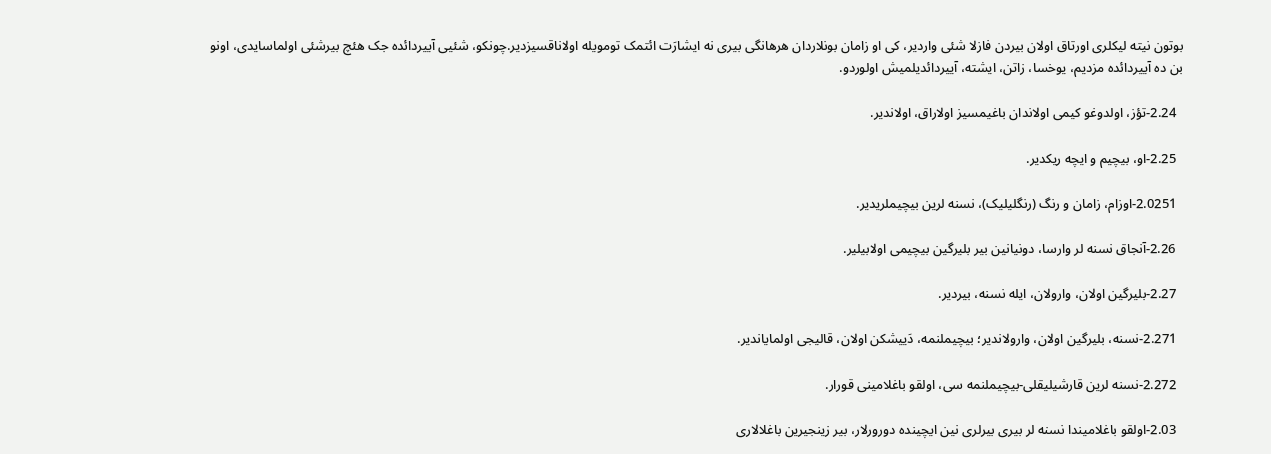بوتون نیته لیکلری اورتاق اولان بیردن فازلا شئی واردیر، کی او زامان بونلاردان هرهانگی بیری نه ایشارَت ائتمک تومویله اولاناقسیزدیر.چونکو، شئیی آییردائده جک هئچ بیرشئی اولماسایدی، اونو بن ده آییردائده مزدیم، یوخسا، زاتن، ایشته، آییردائدیلمیش اولوردو.

  2.24-تؤز، اولدوغو کیمی اولاندان باغیمسیز اولاراق، اولاندیر.

  2.25-او، بیچیم و ایچه ریکدیر.

  2.0251-اوزام، زامان و رنگ (رنگلیلیک)، نسنه لرین بیچیملریدیر.

  2.26-آنجاق نسنه لر وارسا، دونیانین بیر بلیرگین بیچیمی اولابیلیر.

  2.27-بلیرگین اولان، وارولان، ایله نسنه، بیردیر.

  2.271-نسنه، بلیرگین اولان، وارولاندیر؛ بیچیملنمه، دَییشکن اولان، قالیجی اولمایاندیر.

  2.272-نسنه لرین قارشیلیقلی-بیچیملنمه سی، اولقو باغلامینی قورار.

  2.03-اولقو باغلامیندا نسنه لر بیری بیرلری نین ایچینده دورورلار، بیر زینجیرین باغلالاری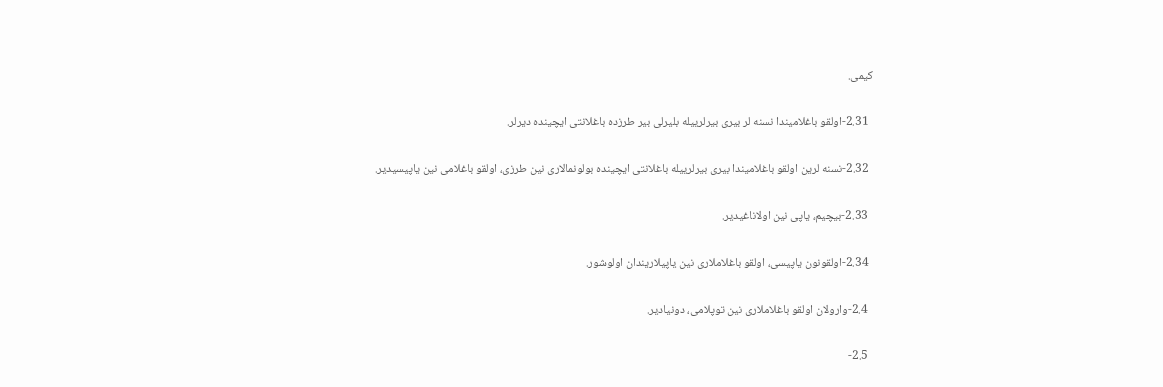کیمی.

  2.31-اولقو باغلامیندا نسنه لر بیری بیرلرییله بلیرلی بیر طرزده باغلانتی ایچینده دیرلر.

  2.32-نسنه لرین اولقو باغلامیندا بیری بیرلرییله باغلانتی ایچینده بولونمالاری نین طرزی، اولقو باغلامی نین یاپیسیدیر.

  2.33-بیچیم، یاپی نین اولاناغیدیر.

  2.34-اولقونون یاپیسی، اولقو باغلاملاری نین یاپیلاریندان اولوشور.

  2.4-وارولان اولقو باغلاملاری نین توپلامی، دونیادیر.

  2.5-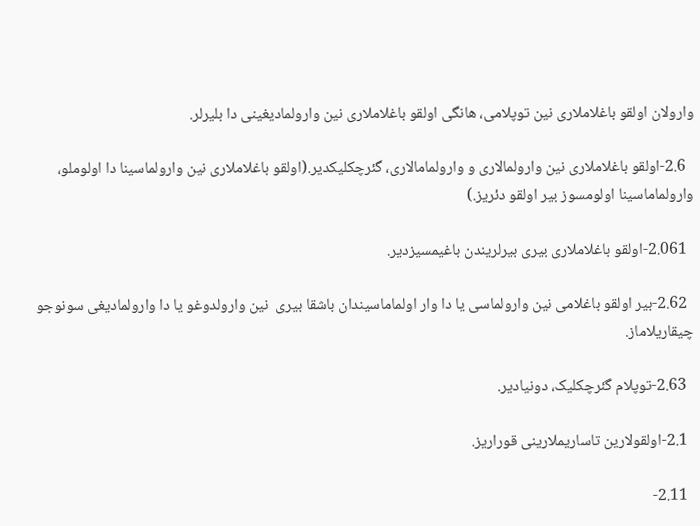وارولان اولقو باغلاملاری نین توپلامی، هانگی اولقو باغلاملاری نین وارولمادیغینی دا بلیرلر.

  2.6-اولقو باغلاملاری نین وارولمالاری و وارولمامالاری، گئرچکلیکدیر.(اولقو باغلاملاری نین وارولماسینا دا اولوملو، وارولماماسینا اولومسوز بیر اولقو دئریز.)

  2.061-اولقو باغلاملاری بیری بیرلریندن باغیمسیزدیر.

  2.62-بیر اولقو باغلامی نین وارولماسی یا دا وار اولماماسیندان باشقا بیری  نین وارولدوغو یا دا وارولمادیغی سونوجو چیقاریلاماز.

  2.63-توپلام گئرچکلیک، دونیادیر.

  2.1-اولقولارین تاساریملارینی قوراریز.

  2.11-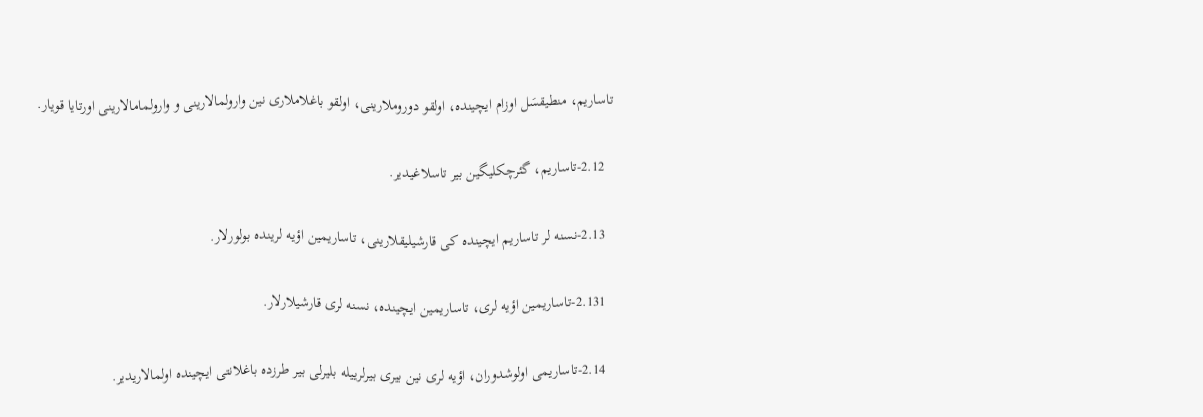تاساریم، منطیقسَل اوزام ایچینده، اولقو دوروملارینی، اولقو باغلاملاری نین وارولمالارینی و وارولمامالارینی اورتایا قویار.

  2.12-تاساریم، گئرچکلیگین بیر تاسلاغیدیر.

  2.13-نسنه لر تاساریم ایچینده کی قارشیلیقلارینی، تاساریمین اؤیه لرینده بولورلار.

  2.131-تاساریمین اؤیه لری، تاساریمین ایچینده، نسنه لری قارشیلارلار.

  2.14-تاساریمی اولوشدوران، اؤیه لری نین بیری بیرلرییله بلیرلی بیر طرزده باغلانتی ایچینده اولمالاریدیر.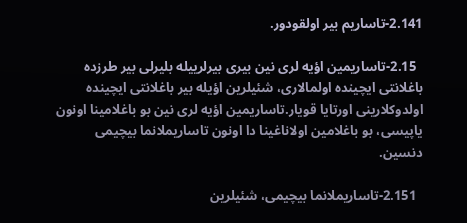2.141-تاساریم بیر اولقودور.

  2.15-تاساریمین اؤیه لری نین بیری بیرلرییله بلیرلی بیر طرزده باغلانتی ایچینده اولمالاری، شئیلرین اؤیله بیر باغلانتی ایچینده اولدوکلارینی اورتایا قویار.تاساریمین اؤیه لری نین بو باغلامینا اونون یاپیسی، بو باغلامین اولاناغینا دا اونون تاساریملانما بیچیمی دنسین.

  2.151-تاساریملانما بیچیمی، شئیلرین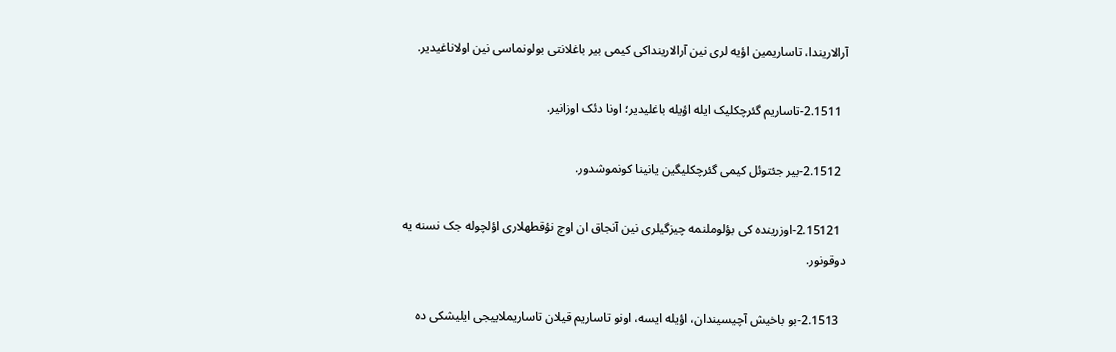آرالاریندا، تاساریمین اؤیه لری نین آرالارینداکی کیمی بیر باغلانتی بولونماسی نین اولاناغیدیر.

  2.1511-تاساریم گئرچکلیک ایله اؤیله باغلیدیر؛ اونا دئک اوزانیر.

  2.1512-بیر جئتوئل کیمی گئرچکلیگین یانینا کونموشدور.

  2.15121-اوزرینده کی بؤلوملنمه چیزگیلری نین آنجاق ان اوچ نؤقطهلاری اؤلچوله جک نسنه یه دوقونور.

  2.1513-بو باخیش آچیسیندان، اؤیله ایسه، اونو تاساریم قیلان تاساریملاییجی ایلیشکی ده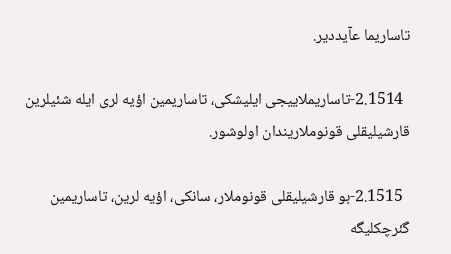تاساریما عآیددیر.

  2.1514-تاساریملاییجی ایلیشکی، تاساریمین اؤیه لری ایله شئیلرین قارشیلیقلی قونوملاریندان اولوشور.

  2.1515-بو قارشیلیقلی قونوملار، سانکی، اؤیه لرین، تاساریمین گئرچکلیگه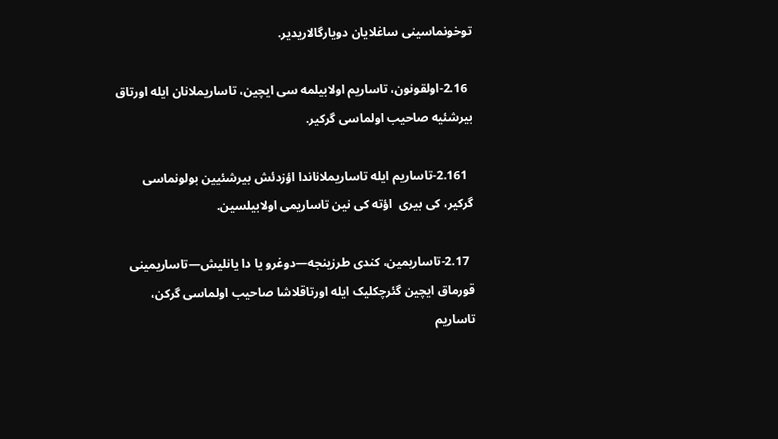توخونماسینی ساغلایان دویارگالاریدیر.

  2.16-اولقونون، تاساریم اولابیلمه سی ایچین، تاساریملانان ایله اورتاق بیرشئیه صاحیب اولماسی گرکیر.

  2.161-تاساریم ایله تاساریملاناندا اؤزدئش بیرشئیین بولونماسی گرکیر، کی بیری  اؤته کی نین تاساریمی اولابیلسین.

  2.17-تاساریمین، کندی طرزینجه—دوغرو یا دا یانلیش—تاساریمینی قورماق ایچین گئرچکلیک ایله اورتاقلاشا صاحیب اولماسی گرکن، تاساریم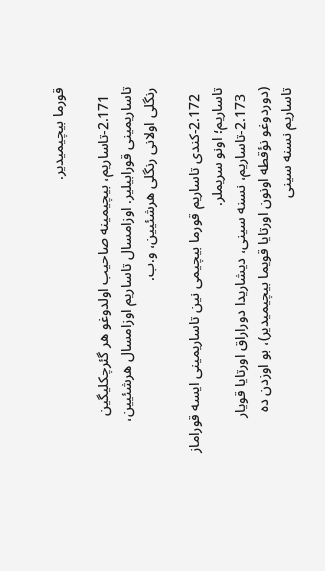قورما بیچیمیدیر.

  2.171-تاساریم، بیچیمینه صاحیب اولدوغو هر گئرچکلیگین تاساریمینی قورابیلیر. اوزامسال تاساریم اوزامسال هرشئیین، رنگلی اولانی رنگلی هرشئیین، و.ب.

  2.172-کندی تاساریم قورما بیچیمی نین تاساریمینی ایسه قوراماز تاساریم؛ اونو سریملر.
  2.173-تاساریم، نسنه سینی، دیشاریدا دوراراق اورتایا قویار (دوردوغو نؤقطه اونون اورتایا قویما بیچیمیدیر)، بو اوزدن ده تاساریم نسنه سینی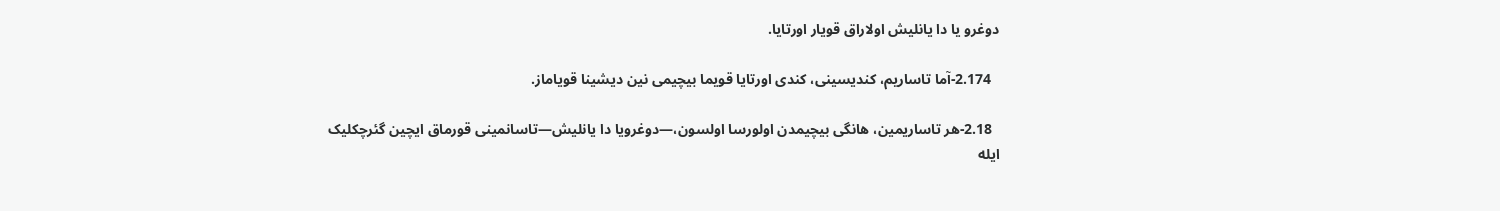دوغرو یا دا یانلیش اولاراق قویار اورتایا.

  2.174-آما تاساریم، کندیسینی، کندی اورتایا قویما بیچیمی نین دیشینا قویاماز.

  2.18-هر تاساریمین، هانگی بیچیمدن اولورسا اولسون،—دوغرویا دا یانلیش—تاسانمینی قورماق ایچین گئرچکلیک ایله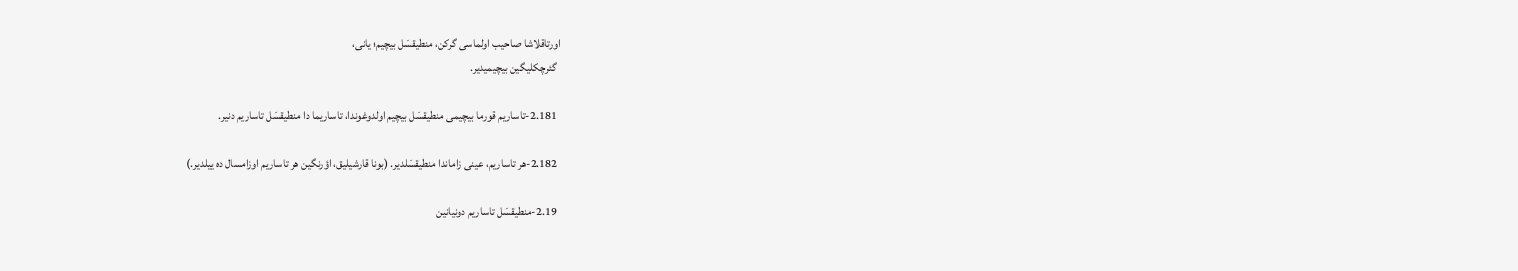اورتاقلاشا صاحیب اولماسی گرکن، منطیقسَل بیچیم؛ یانی،
  گئرچکلیگین بیچیمیدیر.

  2.181-تاساریم قورما بیچیمی منطیقسَل بیچیم اولدوغوندا، تاساریما دا منطیقسَل تاساریم دنیر.

  2.182-هر تاساریم، عینی زاماندا منطیقسَلدیر. (بونا قارشیلیق، اؤرنگین هر تاساریم اوزامسال ده ییلدیر.)

  2.19-منطیقسَل تاساریم دونیانین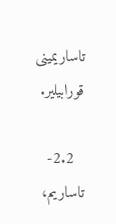تاساریمینی قورابیلیر.

  2.2-تاساریم،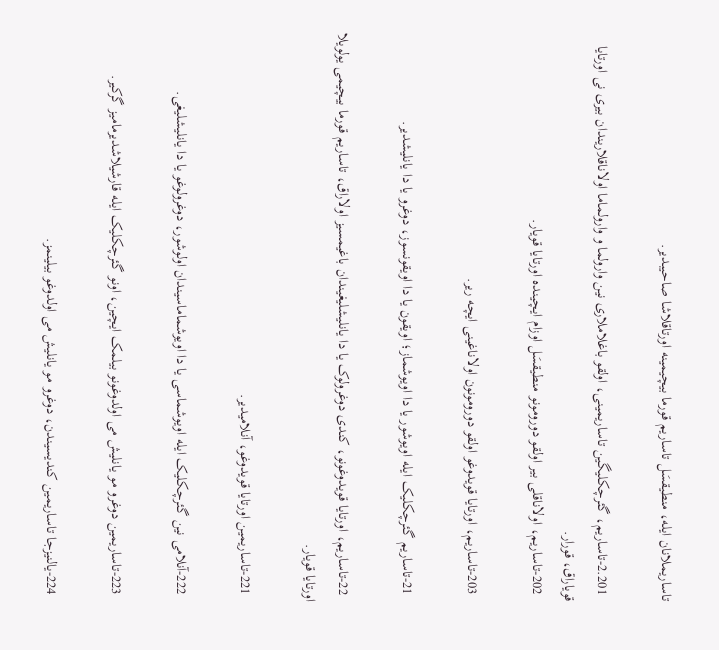تاساریملانان ایله، منطیقسَل تاساریم قورما بیچیمینه اورتاقلاشا صاحیبدیر.

  2.201-تاساریم، گئرچکلیگین تاساریمینی، اولقو باغلاملاری نین وارولما و وارولماما اولاناقلاریندان بیری نی اورتایا قویاراق، قورار.
  202-تاساریم، اولاناقلی بیر اولقو دورومونو منطیقسَل اوزام ایچینده اورتایا قویار.

  203-تاساریم، اورتایا قویدوغو اولقو دورومونون اولاناغینی ایچه ریر.

  21-تاساریم گئرچکلیک ایله اویوشور یا دا اویوشماز؛ اویقون یا دا اویقونسوز، دوغرو یا دا یانلیشدیر.

  22-تاساریم، اورتایا قویدوغونو، کندی دوغرولوک یا دا یانلیشلیغیندان باغیمسیز اولاراق، تاساریم قورما بیچیمی یولویلا اورتایا قویار.

  221-تاساریمین اورتایا قویدوغو، آنلامیدیر.

  222-آنلامی نین گئرچکلیک ایله اویوشماسی یا دا اویوشماماسیندان اولوشور، دوغرولوغو یا دا یانلیشلیغی.

  223-تاساریمین دوغرو مو یانلیش می اولدوغونو بیلمک ایچین، اونو گئرچکلیک ایله قارشیلاشدیرمامیز گرکیر.

  224-یالنیزجا تاساریمین کندیسیندن، دوغرو مو یانلیش می اولدوغو بیلینمز.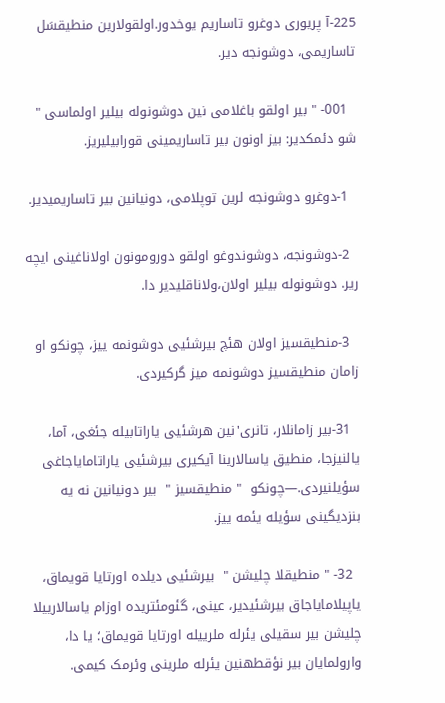225-آ پریوری دوغرو تاساریم یوخدور.اولقولارین منطیقسَل تاساریمی، دوشونجه دیر.

  001- " بیر اولقو باغلامی نین دوشونوله بیلیر اولماسی "  شو دئمکدیر: بیز اونون بیر تاساریمینی قورابیلیریز.

  1-دوغرو دوشونجه لرین توپلامی، دونیانین بیر تاساریمیدیر.

  2-دوشونجه، دوشوندوغو اولقو دورومونون اولاناغینی ایچه ریر. دوشونوله بیلیر اولان،ولاناقلیدیر دا.

  3-منطیقسیز اولان هئچ بیرشئیی دوشونمه ییز، چونکو او زامان منطیقسیز دوشونمه میز گرکیردی.

  31-بیر زامانلار، تانری'نین هرشئیی یاراتابیله جئغی، آما، یالنیزجا، منطیق یاسالارینا آیکیری بیرشئیی یاراتامایاجاغی سؤیلنیردی.—چونکو  " منطیقسیز "  بیر دونیانین نه یه بنزدیگینی سؤیله یئمه ییز.

  32- " منطیقلا چلیشن "  بیرشئیی دیلده اورتایا قویماق، یاپیلامایاجاق بیرشئیدیر، عینی، گئومئتریده اوزام یاسالارییلا چلیشن بیر سقیلی یئرله ملرییله اورتایا قویماق؛ یا دا، وارولمایان بیر نؤقطهنین یئرله ملرینی وئرمک کیمی.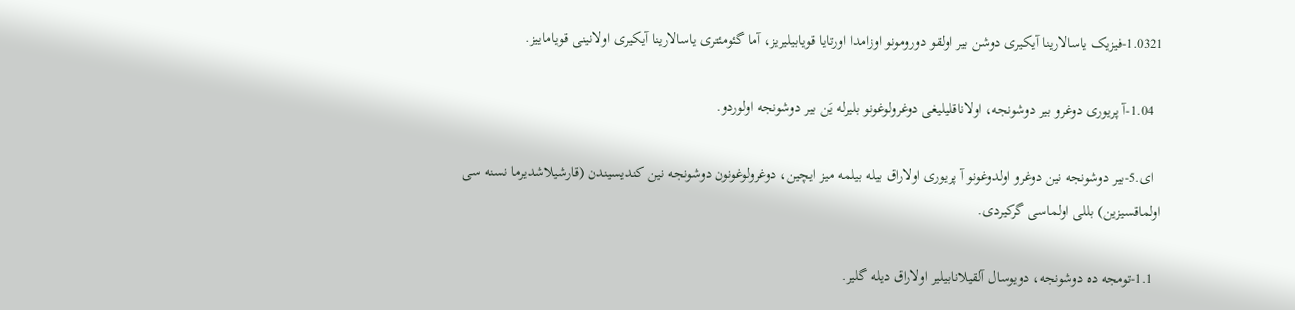1.0321-فیزیک یاسالارینا آیکیری دوشن بیر اولقو دورومونو اوزامدا اورتایا قویابیلیریز، آما گئومئتری یاسالارینا آیکیری اولانینی قویاماییز.

  1.04-آ پریوری دوغرو بیر دوشونجه، اولاناقلیلیغی دوغرولوغونو بلیرله یَن بیر دوشونجه اولوردو.

  ای.5-بیر دوشونجه نین دوغرو اولدوغونو آ پریوری اولاراق بیله بیلمه میز ایچین، دوغرولوغونون دوشونجه نین کندیسیندن (قارشیلاشدیرما نسنه سی اولماقسیزین) بللی اولماسی گرکیردی.

  1.1-تومجه ده دوشونجه، دویوسال آلقیلانابیلیر اولاراق دیله گلیر.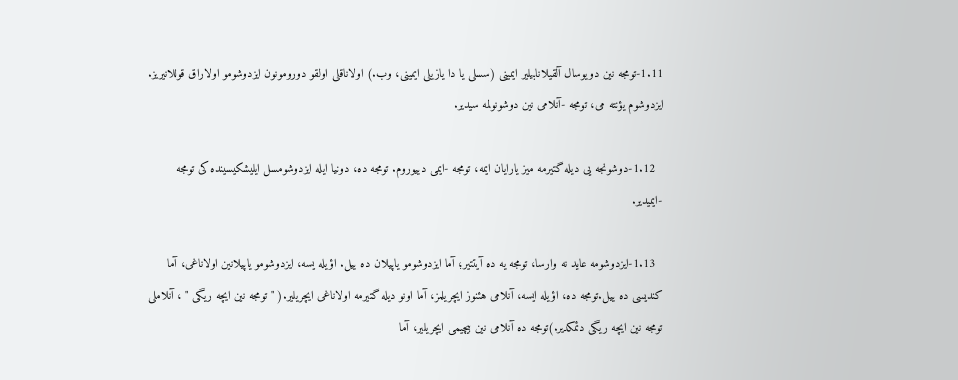1.11-تومجه نین دویوسال آلقیلانابیلیر ایمینی (سسلی یا دا یازیلی ایمینی، وب.) اولاناقلی اولقو دورومونون ایزدوشومو اولاراق قوللانیریز. ایزدوشوم یؤنته می، تومجه -آنلامی نین دوشونولمه سیدیر.

  1.12-دوشونجه یی دیله گتیرمه میز یارایان ایمه، تومجه -ایمی دییوروم. تومجه ده، دونیا ایله ایزدوشومسل ایلیشکیسینده کی تومجه -ایمیدیر.

  1.13-ایزدوشومه عاید نه وارسا، تومجه یه ده آیتتیر؛ آما ایزدوشومو یاپیلان ده ییل. اؤیله یسه، ایزدوشومو یاپیلانین اولاناغی، آما کندیسی ده ییل.تومجه ده، اؤیله ایسه، آنلامی هئنوز ایچریلمز، آما اونو دیله گتیرمه اولاناغی ایچریلیر.( " تومجه نین ایچه ریگی " ، آنلاملی تومجه نین ایچه ریگی دئمکدیر.)تومجه ده آنلامی نین بیچیمی ایچریلیر، آما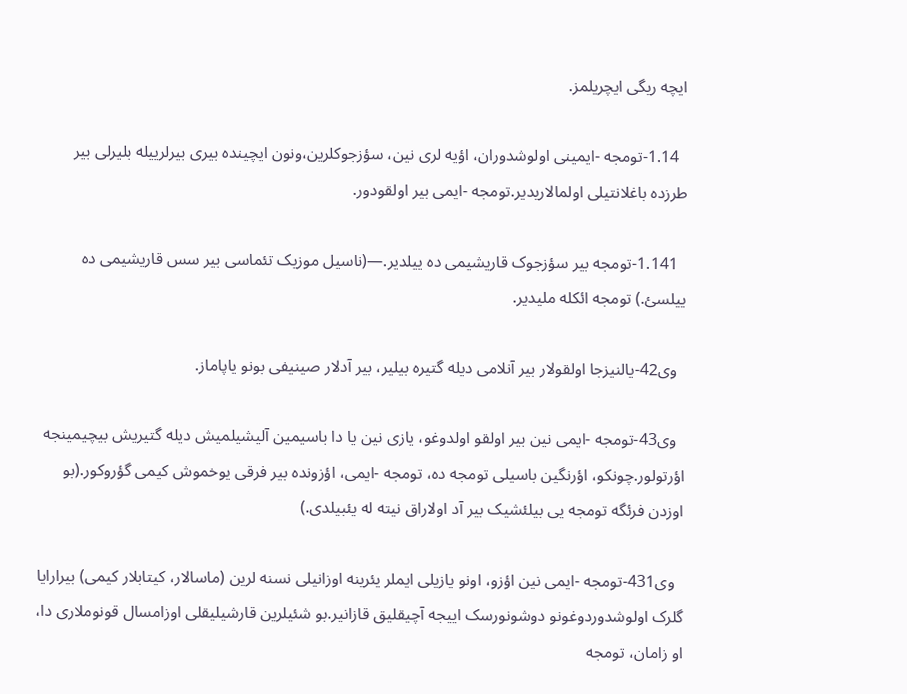ایچه ریگی ایچریلمز.

  1.14-تومجه -ایمینی اولوشدوران، اؤیه لری نین، سؤزجوکلرین،ونون ایچینده بیری بیرلرییله بلیرلی بیر طرزده باغلانتیلی اولمالاریدیر.تومجه -ایمی بیر اولقودور.

  1.141-تومجه بیر سؤزجوک قاریشیمی ده ییلدیر.—(ناسیل موزیک تئماسی بیر سس قاریشیمی ده ییلسئ.) تومجه ائکله ملیدیر.

  وی42-یالنیزجا اولقولار بیر آنلامی دیله گتیره بیلیر، بیر آدلار صینیفی بونو یاپاماز.

  وی43-تومجه -ایمی نین بیر اولقو اولدوغو، یازی نین یا دا باسیمین آلیشیلمیش دیله گتیریش بیچیمینجه اؤرتولور.چونکو، اؤرنگین باسیلی تومجه ده، تومجه -ایمی، اؤزونده بیر فرقی یوخموش کیمی گؤروکور.(بو اوزدن فرئگه تومجه یی بیلئشیک بیر آد اولاراق نیته له یئبیلدی.)

  وی431-تومجه -ایمی نین اؤزو، اونو یازیلی ایملر یئرینه اوزانیلی نسنه لرین (ماسالار، کیتابلار کیمی) بیرارایا گلرک اولوشدوردوغونو دوشونورسک اییجه آچیقلیق قازانیر.بو شئیلرین قارشیلیقلی اوزامسال قونوملاری دا، او زامان، تومجه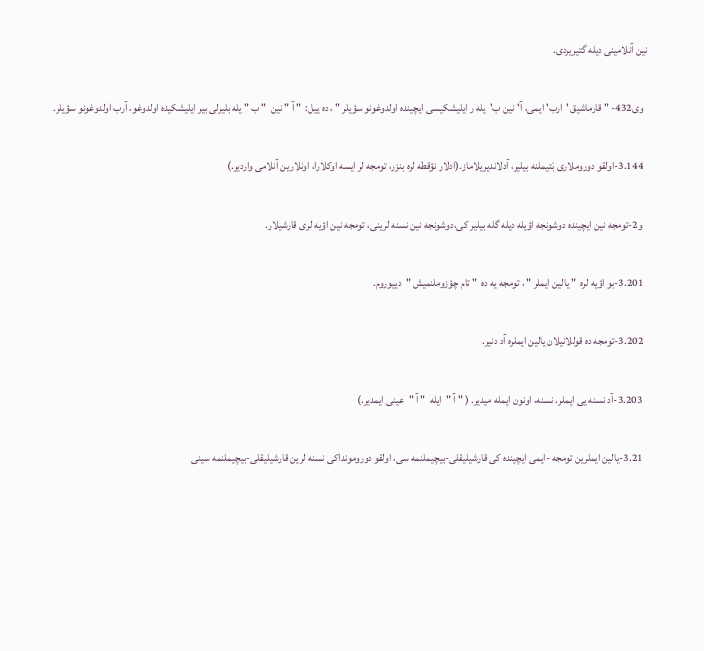نین آنلامینی دیله گتیریردی.

  وی432- " قارماشیق 'ارب' ایمی، آ'نین ب'یله ر ایلیشکیسی ایچینده اولدوغونو سؤیلر " ، ده ییل:  " آ " نین  " ب " یله بلیرلی بیر ایلیشکیده اولدوغو، آرب اولدوغونو سؤیلر.

  3.144-اولقو دوروملاری بَتیملنه بیلیر، آدلاندیریلاماز.(ادلار نؤقطه لره بنزر، تومجه لر ایسه اوکلارا، اونلارین آنلامی واردیر.)

  و2-تومجه نین ایچینده دوشونجه اؤیله دیله گله بیلیر کی،دوشونجه نین نسنه لرینی، تومجه نین اؤیه لری قارشیلار.

  3.201-بو اؤیه لره  " یالین ایملر " ، تومجه یه ده  " تام چؤزوملنمیش "  دییوروم.

  3.202-تومجه ده قوللانیلان یالین ایملره آد دنیر.

  3.203-آد نسنه یی ایملر. نسنه، اونون ایمله میدیر. ( " آ "  ایله  " آ "  عینی ایمدیر.)

  3.21-یالین ایملرین تومجه -ایمی ایچینده کی قارشیلیقلی-بیچیملنمه سی، اولقو دورومونداکی نسنه لرین قارشیلیقلی-بیچیملنمه سینی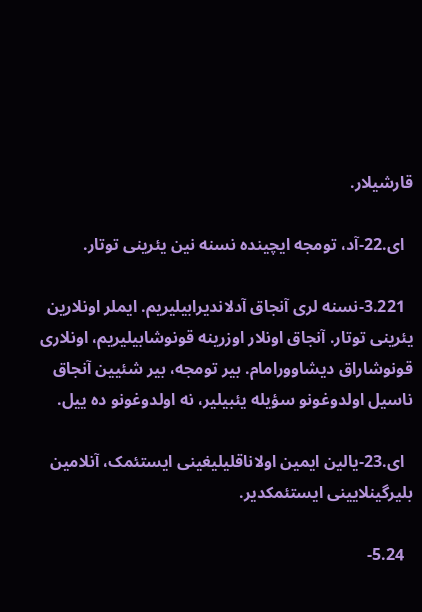قارشیلار.

  ای.22-آد، تومجه ایچینده نسنه نین یئرینی توتار.

  3.221-نسنه لری آنجاق آدلاندیرابیلیریم. ایملر اونلارین یئرینی توتار. آنجاق اونلار اوزرینه قونوشابیلیریم، اونلاری قونوشاراق دیشاوورامام. بیر تومجه، بیر شئیین آنجاق ناسیل اولدوغونو سؤیله یئبیلیر، نه اولدوغونو ده ییل.

  ای.23-یالین ایمین اولاناقلیلیغینی ایستئمک، آنلامین بلیرگینلایینی ایستئمکدیر.

  5.24-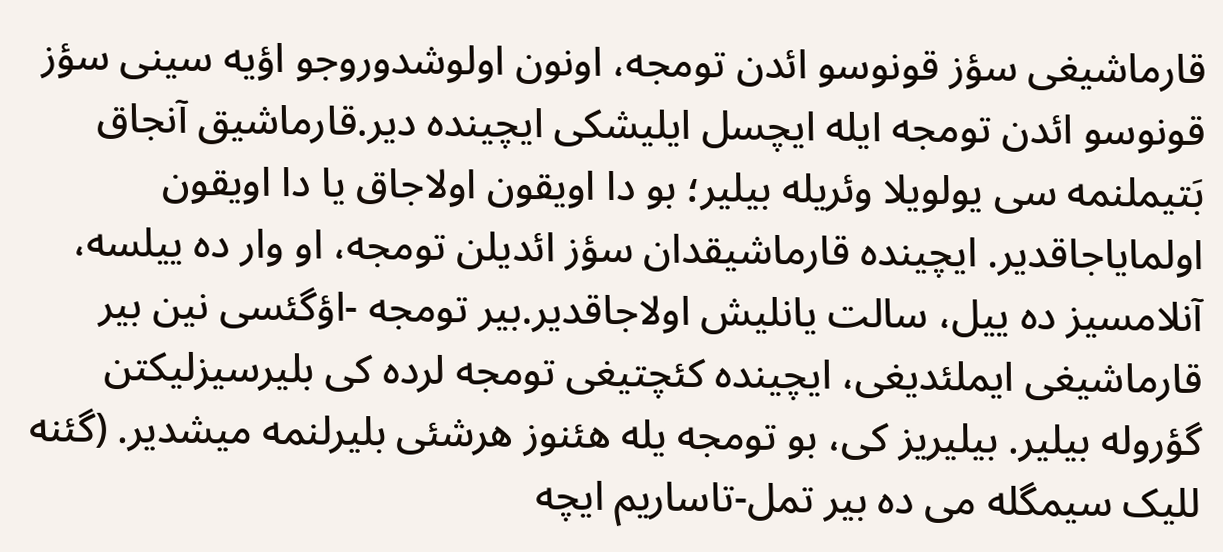قارماشیغی سؤز قونوسو ائدن تومجه، اونون اولوشدوروجو اؤیه سینی سؤز قونوسو ائدن تومجه ایله ایچسل ایلیشکی ایچینده دیر.قارماشیق آنجاق بَتیملنمه سی یولویلا وئریله بیلیر؛ بو دا اویقون اولاجاق یا دا اویقون اولمایاجاقدیر. ایچینده قارماشیقدان سؤز ائدیلن تومجه، او وار ده ییلسه، آنلامسیز ده ییل، سالت یانلیش اولاجاقدیر.بیر تومجه -اؤگئسی نین بیر قارماشیغی ایملئدیغی، ایچینده کئچتیغی تومجه لرده کی بلیرسیزلیکتن گؤروله بیلیر. بیلیریز کی، بو تومجه یله هئنوز هرشئی بلیرلنمه میشدیر. (گئنه للیک سیمگله می ده بیر تمل-تاساریم ایچه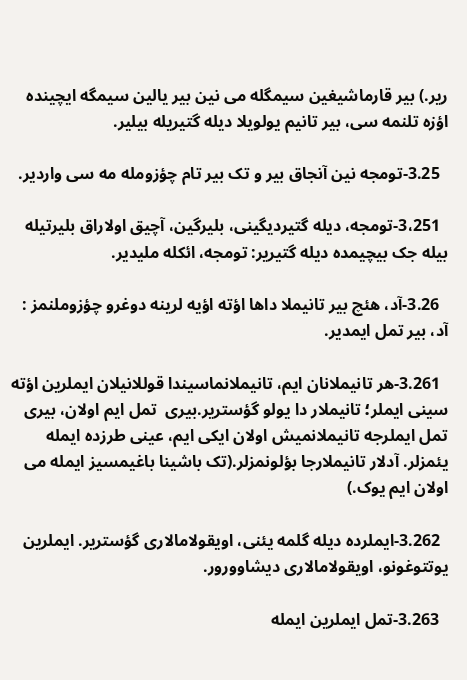ریر.) بیر قارماشیغین سیمگله می نین بیر یالین سیمگه ایچینده اؤزه تلنمه سی، بیر تانیم یولویلا دیله گتیریله بیلیر.

  3.25-تومجه نین آنجاق بیر و تک بیر تام چؤزومله مه سی واردیر.

  3،251-تومجه، دیله گتیردیگینی، بلیرگین، آچیق اولاراق بلیرتیله بیله جک بیچیمده دیله گتیریر: تومجه، ائکله ملیدیر.

  3.26-آد، هئچ بیر تانیملا داها اؤته اؤیه لرینه دوغرو چؤزوملنمز : آد، بیر تمل ایمدیر.

  3.261-هر تانیملانان ایم، تانیملانماسیندا قوللانیلان ایملرین اؤته سینی ایملر؛ تانیملار دا یولو گؤستریر.بیری  تمل ایم اولان، بیری  تمل ایملرجه تانیملانمیش اولان ایکی ایم، عینی طرزده ایمله یئمزلر. آدلار تانیملارجا بؤلونمزلر.(تک باشینا باغیمسیز ایمله می اولان ایم یوک.)

  3.262-ایملرده دیله گلمه یئنی، اویقولامالاری گؤستریر. ایملرین یوتتوغونو، اویقولامالاری دیشاوورور.

  3.263-تمل ایملرین ایمله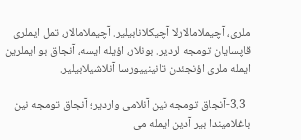ملری، آچیملامالارلا آچیکلانابیلیر. آچیملامالار، تمل ایملری قاپسایان تومجه لردیر. بونلار، اؤیله ایسه، آنجاق بو ایملرین ایمله ملری اؤنجئدن تانینییورسا آنلاشیلابیلیر.

  3.3-آنجاق تومجه نین آنلامی واردیر؛ آنجاق تومجه نین باغلامیندا بیر آدین ایمله می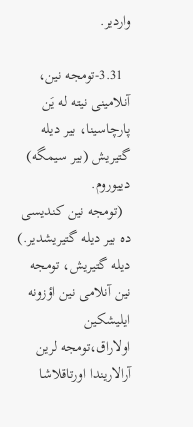واردیر.

  3.31-تومجه نین، آنلامینی نیته له یَن پارچاسینا، بیر دیله گتیریش (بیر سیمگه) دییوروم.
  (تومجه نین کندیسی ده بیر دیله گتیریشدیر.) دیله گتیریش، تومجه نین آنلامی نین اؤزونه ایلیشکین اولاراق،تومجه لرین آرالاریندا اورتاقلاشا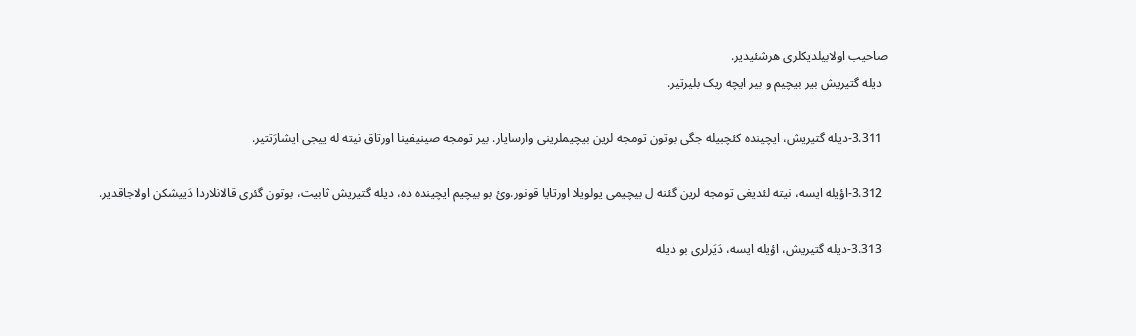صاحیب اولابیلدیکلری هرشئیدیر.
  دیله گتیریش بیر بیچیم و بیر ایچه ریک بلیرتیر.

  3.311-دیله گتیریش، ایچینده کئچبیله جگی بوتون تومجه لرین بیچیملرینی وارسایار. بیر تومجه صینیفینا اورتاق نیته له ییجی ایشارَتتیر.

  3.312-اؤیله ایسه، نیته لئدیغی تومجه لرین گئنه ل بیچیمی یولویلا اورتایا قونور.وئ بو بیچیم ایچینده ده، دیله گتیریش ثابیت، بوتون گئری قالانلاردا دَییشکن اولاجاقدیر.

  3.313-دیله گتیریش، اؤیله ایسه، دَیَرلری بو دیله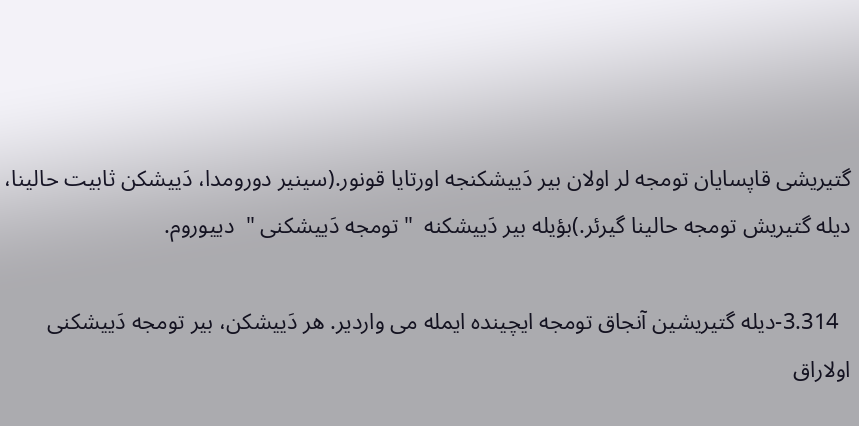گتیریشی قاپسایان تومجه لر اولان بیر دَییشکنجه اورتایا قونور.(سینیر دورومدا، دَییشکن ثابیت حالینا، دیله گتیریش تومجه حالینا گیرئر.)بؤیله بیر دَییشکنه  " تومجه دَییشکنی "  دییوروم.

  3.314-دیله گتیریشین آنجاق تومجه ایچینده ایمله می واردیر. هر دَییشکن، بیر تومجه دَییشکنی اولاراق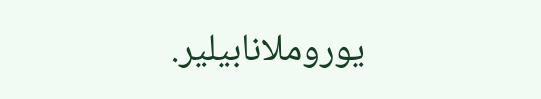یوروملانابیلیر.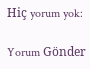Hiç yorum yok:

Yorum Gönder